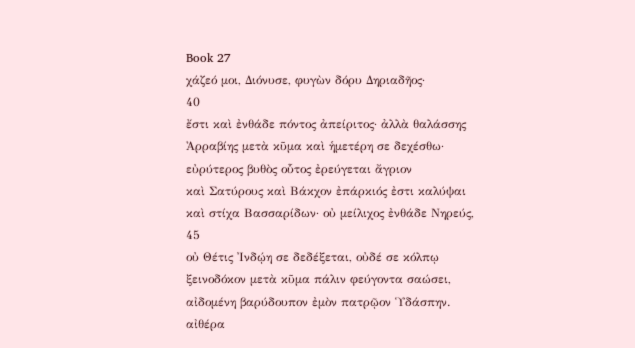Book 27
χάζεό μοι, Διόνυσε, φυγὼν δόρυ Δηριαδῆος·
40
ἔστι καὶ ἐνθάδε πόντος ἀπείριτος· ἀλλὰ θαλάσσης
Ἀρραβίης μετὰ κῦμα καὶ ἡμετέρη σε δεχέσθω·
εὐρύτερος βυθὸς οὗτος ἐρεύγεται ἄγριον
καὶ Σατύρους καὶ Βάκχον ἐπάρκιός ἐστι καλύψαι
καὶ στίχα Βασσαρίδων· οὐ μείλιχος ἐνθάδε Νηρεύς,
45
οὐ Θέτις Ἰνδῴη σε δεδέξεται, οὐδέ σε κόλπῳ
ξεινοδόκον μετὰ κῦμα πάλιν φεύγοντα σαώσει,
αἰδομένη βαρύδουπον ἐμὸν πατρῷον Ὑδάσπην.
αἰθέρα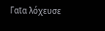Γαῖα λόχευσε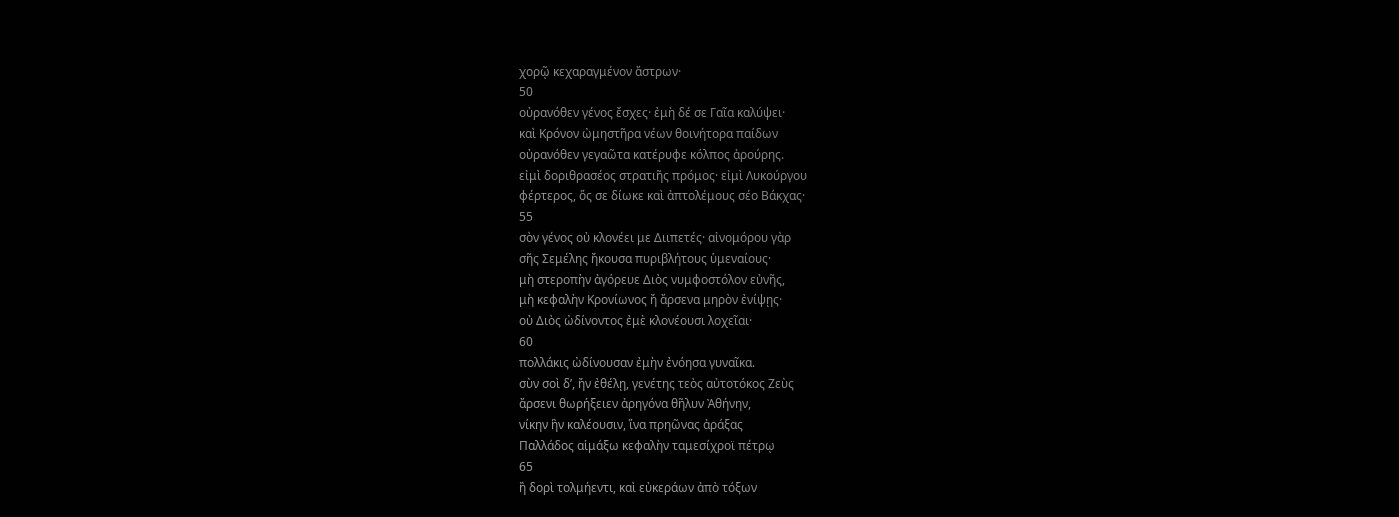χορῷ κεχαραγμένον ἄστρων·
50
οὐρανόθεν γένος ἔσχες· ἐμὴ δέ σε Γαῖα καλύψει·
καὶ Κρόνον ὠμηστῆρα νέων θοινήτορα παίδων
οὐρανόθεν γεγαῶτα κατέρυφε κόλπος ἀρούρης.
εἰμὶ δοριθρασέος στρατιῆς πρόμος· εἰμὶ Λυκούργου
φέρτερος, ὅς σε δίωκε καὶ ἀπτολέμους σέο Βάκχας·
55
σὸν γένος οὐ κλονέει με Διιπετές· αἰνομόρου γὰρ
σῆς Σεμέλης ἤκουσα πυριβλήτους ὑμεναίους·
μὴ στεροπὴν ἀγόρευε Διὸς νυμφοστόλον εὐνῆς,
μὴ κεφαλὴν Κρονίωνος ἤ ἄρσενα μηρὸν ἐνίψῃς·
οὐ Διὸς ὠδίνοντος ἐμὲ κλονέουσι λοχεῖαι·
60
πολλάκις ὠδίνουσαν ἐμὴν ἐνόησα γυναῖκα.
σὺν σοὶ δʼ, ἤν ἐθέλῃ, γενέτης τεὸς αὐτοτόκος Ζεὺς
ἄρσενι θωρήξειεν ἀρηγόνα θῆλυν Ἀθήνην,
νίκην ἣν καλέουσιν, ἵνα πρηῶνας ἀράξας
Παλλάδος αἱμάξω κεφαλὴν ταμεσίχροϊ πέτρῳ
65
ἢ δορὶ τολμήεντι, καὶ εὐκεράων ἀπὸ τόξων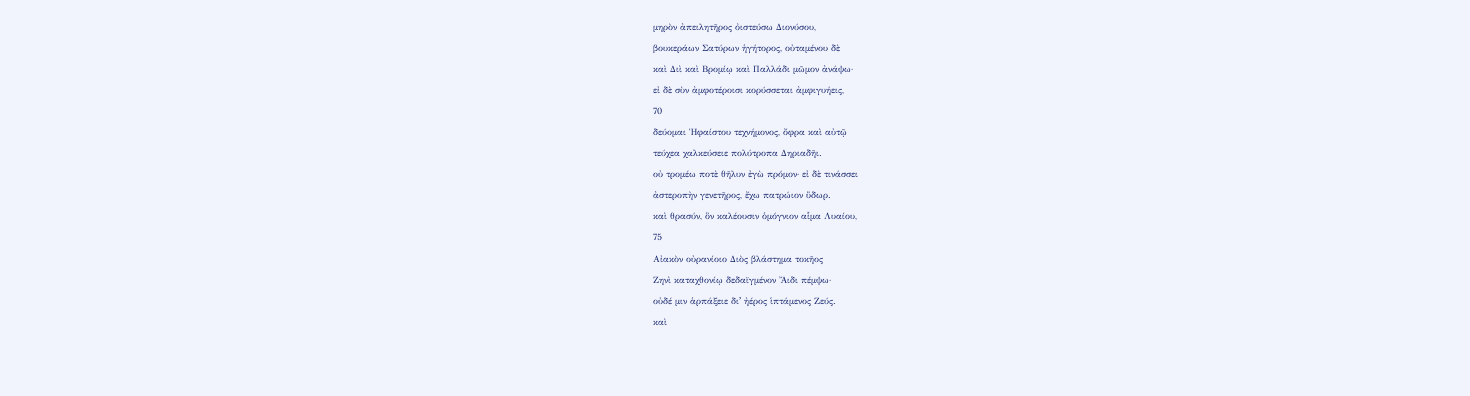μηρὸν ἀπειλητῆρος ὀιστεύσω Διονύσου,
βουκεράων Σατύρων ἡγήτορος, οὐταμένου δὲ
καὶ Διὶ καὶ Βρομίῳ καὶ Παλλάδι μῶμον ἀνάψω·
εἰ δὲ σὺν ἀμφοτέροισι κορύσσεται ἀμφιγυήεις,
70
δεύομαι Ἡφαίστου τεχνήμονος, ὄφρα καὶ αὐτῷ
τεύχεα χαλκεύσειε πολύτροπα Δηριαδῆι.
οὐ τρομέω ποτὲ θῆλυν ἐγὼ πρόμον· εἰ δὲ τινάσσει
ἀστεροπὴν γενετῆρος, ἔχω πατρώιον ὕδωρ.
καὶ θρασύν, ὃν καλέουσιν ὁμόγνιον αἷμα Λυαίου,
75
Αἰακὸν οὐρανίοιο Διὸς βλάστημα τοκῆος
Ζηνὶ καταχθονίῳ δεδαϊγμένον Ἄιδι πέμψω·
οὐδέ μιν ἁρπάξειε διʼ ἠέρος ἱπτάμενος Ζεύς.
καὶ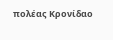πολέας Κρονίδαο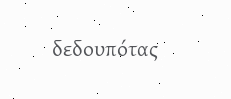δεδουπότας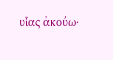υἷας ἀκούω·